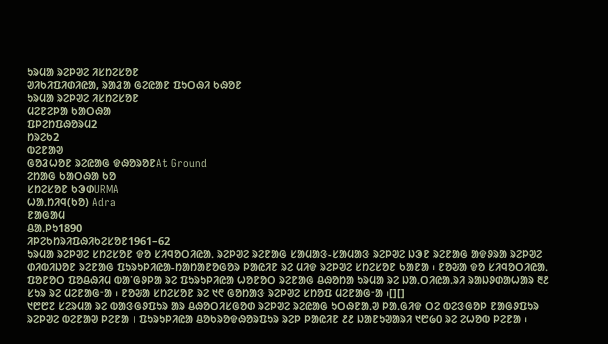ᱩᱨᱢᱟ ᱨᱮᱞᱣᱮ ᱤᱥᱴᱮᱥᱚᱱ
ᱣᱤᱠᱤᱯᱤᱰᱤᱭᱟ, ᱨᱟᱲᱟ ᱜᱮᱭᱟᱱ ᱯᱩᱛᱷᱤ ᱠᱷᱚᱱ
ᱩᱨᱢᱟ ᱨᱮᱞᱣᱮ ᱤᱥᱴᱮᱥᱚᱱ
ᱢᱮᱱᱮᱞᱟ ᱠᱟᱛᱷᱟ
ᱯᱞᱮᱴᱯᱷᱚᱨᱢ2
ᱴᱨᱮᱠ2
ᱵᱮᱱᱟᱣ
ᱜᱚᱲᱦᱚᱱ ᱨᱮᱭᱟᱜ ᱫᱷᱚᱨᱚᱱAt Ground
ᱮᱴᱟᱜ ᱠᱟᱛᱷᱟ ᱠᱚ
ᱥᱴᱮᱥᱚᱱ ᱠᱳᱰURMA
ᱦᱟᱹᱴᱤᱧ(ᱠᱚ) Adra
ᱱᱟᱜᱟᱢ
ᱪᱟᱹᱞᱩ1890
ᱤᱞᱮᱠᱴᱨᱤᱯᱷᱤᱠᱮᱥᱚᱱ1961–62
ᱩᱨᱢᱟ ᱨᱮᱞᱣᱮ ᱥᱴᱮᱥᱚᱱ ᱫᱚ ᱥᱤᱧᱚᱛᱤᱭᱟᱹ ᱨᱮᱞᱣᱮ ᱨᱮᱱᱟᱜ ᱥᱟᱢᱟᱝ-ᱥᱟᱢᱟᱝ ᱨᱮᱞᱣᱮ ᱡᱳᱱ ᱨᱮᱱᱟᱜ ᱟᱫᱽᱨᱟ ᱨᱮᱞᱣᱮ ᱰᱤᱵᱤᱡᱚᱱ ᱨᱮᱱᱟᱜ ᱯᱩᱨᱩᱞᱤᱭᱟ-ᱴᱟᱴᱟᱱᱚᱜᱚᱨ ᱞᱟᱭᱤᱱ ᱨᱮ ᱢᱤᱫ ᱨᱮᱞᱣᱮ ᱥᱴᱮᱥᱚᱱ ᱠᱟᱱᱟ ᱾ ᱱᱚᱶᱟ ᱫᱚ ᱥᱤᱧᱚᱛᱤᱭᱟᱹ ᱯᱚᱱᱚᱛ ᱯᱚᱪᱷᱤᱢ ᱵᱟᱸᱜᱽᱞᱟ ᱨᱮ ᱯᱩᱨᱩᱞᱤᱭᱟ ᱦᱚᱱᱚᱛ ᱨᱮᱱᱟᱜ ᱪᱷᱚᱴᱟ ᱩᱨᱢᱟ ᱨᱮ ᱡᱟᱹᱛᱤᱭᱟᱹᱨᱤ ᱨᱟᱡᱽᱰᱟᱦᱟᱨ ᱓᱒ ᱥᱩᱨ ᱨᱮ ᱢᱮᱱᱟᱜᱼᱟ ᱾ ᱱᱚᱶᱟ ᱥᱴᱮᱥᱚᱱ ᱨᱮ ᱑᱖ ᱜᱚᱴᱟᱝ ᱨᱮᱞᱣᱮ ᱥᱴᱚᱯ ᱢᱮᱱᱟᱜᱼᱟ ᱾[][]
᱑᱘᱘᱗ ᱥᱮᱨᱢᱟ ᱨᱮ ᱵᱟᱝᱜᱽᱯᱩᱨ ᱟᱨ ᱪᱷᱚᱛᱤᱥᱜᱚᱰ ᱨᱮᱞᱣᱮ ᱨᱮᱭᱟᱜ ᱩᱛᱷᱱᱟᱹᱣ ᱞᱟᱹᱜᱤᱫ ᱛᱮ ᱵᱮᱝᱜᱚᱞ ᱱᱟᱜᱽᱯᱩᱨ ᱨᱮᱞᱣᱮ ᱵᱮᱱᱟᱣ ᱞᱮᱱᱟ । ᱯᱩᱨᱩᱞᱤᱭᱟ ᱪᱚᱠᱨᱚᱫᱷᱚᱨᱯᱩᱨ ᱨᱮᱞ ᱞᱟᱭᱤᱱ ᱒᱒ ᱡᱟᱱᱩᱣᱟᱨᱤ ᱑᱘᱙᱐ ᱨᱮ ᱮᱦᱚᱵ ᱞᱮᱱᱟ ᱾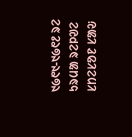᱑᱙᱖᱑-᱑᱙᱖᱒ ᱨᱮ ᱩᱨᱢᱟ ᱨᱮᱞᱣᱮ ᱥᱴᱮᱥᱚᱱ ᱥᱟᱶ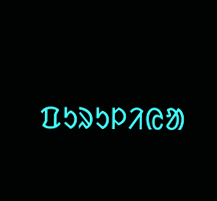ᱯᱩᱨᱩᱞᱤᱭᱟ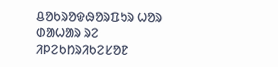ᱪᱚᱠᱨᱚᱫᱷᱚᱨᱯᱩᱨ ᱦᱚᱨ ᱰᱟᱦᱟᱨ ᱨᱮ ᱤᱞᱮᱠᱴᱨᱤᱠᱮᱥᱚᱱ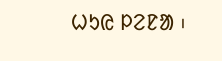ᱦᱩᱭ ᱞᱮᱱᱟ ᱾